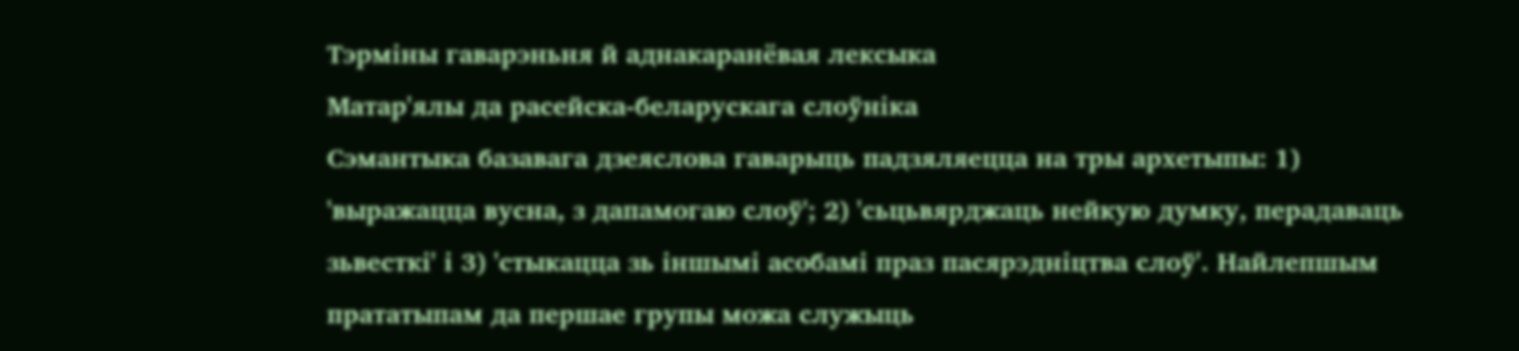Тэрміны гаварэньня й аднакаранёвая лексыка
Матар'ялы да расейска-беларускага слоўніка
Сэмантыка базавага дзеяслова гаварыць падзяляецца на тры архетыпы: 1) 'выражацца вусна, з дапамогаю слоў'; 2) 'сьцьвярджаць нейкую думку, перадаваць зьвесткі' і 3) 'стыкацца зь іншымі асобамі праз пасярэдніцтва слоў'. Найлепшым прататыпам да першае групы можа служыць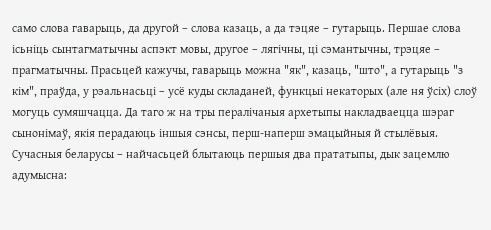само слова гаварыць, да другой – слова казаць, а да тэцяе – гутарыць. Першае слова ісьніць сынтагматычны аспэкт мовы, другое – лягічны, ці сэмантычны, трэцяе – прагматычны. Прасьцей кажучы, гаварыць можна "як", казаць, "што", а гутарыць "з кім", праўда, у рэальнасьці – усё куды складаней, функцыі некаторых (але ня ўсіх) слоў могуць сумяшчацца. Да таго ж на тры пералічаныя архетыпы накладваецца шэраг сынонімаў, якія перадаюць іншыя сэнсы, перш-наперш эмацыйныя й стылёвыя. Сучасныя беларусы – найчасьцей блытаюць першыя два прататыпы, дык зацемлю адумысна: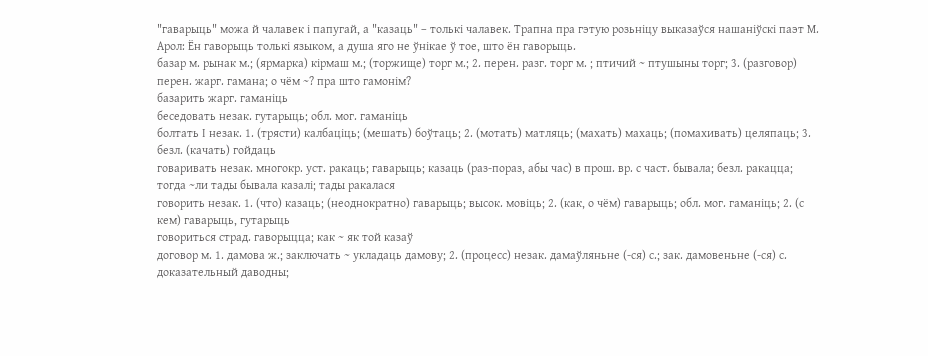"гаварыць" можа й чалавек і папугай, а "казаць" – толькі чалавек. Трапна пра гэтую розьніцу выказаўся нашаніўскі паэт М. Арол: Ён гаворыць толькі языком, а душа яго не ўнікае ў тое, што ён гаворыць.
базар м. рынак м.; (ярмарка) кірмаш м.; (торжище) торг м.; 2. перен. разг. торг м. ; птичий ~ птушыны торг; 3. (разговор) перен. жарг. гамана; о чём ~? пра што гамонім?
базарить жарг. гаманіць
беседовать незак. гутарыць; обл. мог. гаманіць
болтать І незак. 1. (трясти) калбаціць; (мешать) боўтаць; 2. (мотать) матляць; (махать) махаць; (помахивать) целяпаць; 3. безл. (качать) гойдаць
говаривать незак. многокр. уст. ракаць; гаварыць; казаць (раз-пораз, абы час) в прош. вр. с част. бывала; безл. ракацца; тогда ~ли тады бывала казалі; тады ракалася
говорить незак. 1. (что) казаць; (неоднократно) гаварыць; высок. мовіць; 2. (как, о чём) гаварыць; обл. мог. гаманіць; 2. (с кем) гаварыць, гутарыць
говориться страд. гаворыцца; как ~ як той казаў
договор м. 1. дамова ж.; заключать ~ укладаць дамову; 2. (процесс) незак. дамаўляньне (-ся) с.; зак. дамовеньне (-ся) с.
доказательный даводны;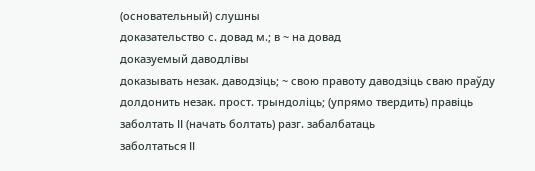(основательный) слушны
доказательство с. довад м.; в ~ на довад
доказуемый даводлівы
доказывать незак. даводзіць; ~ свою правоту даводзіць сваю праўду
долдонить незак. прост. трындоліць; (упрямо твердить) правіць
заболтать ІІ (начать болтать) разг. забалбатаць
заболтаться ІІ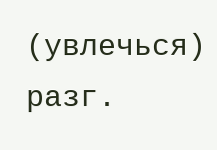(увлечься) разг.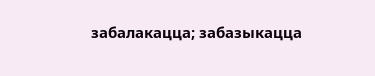забалакацца; забазыкацца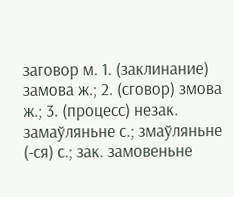заговор м. 1. (заклинание) замова ж.; 2. (сговор) змова ж.; 3. (процесс) незак. замаўляньне с.; змаўляньне (-ся) с.; зак. замовеньне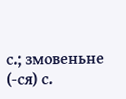с.; змовеньне (-ся) с.